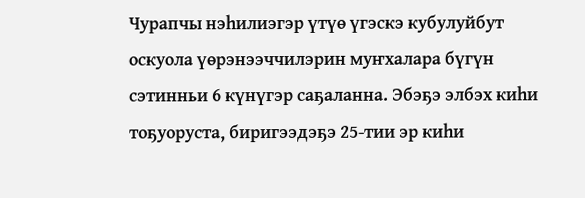Чурапчы нэһилиэгэр үтүө үгэскэ кубулуйбут оскуола үөрэнээччилэрин муҥхалара бүгүн сэтинньи 6 күнүгэр саҕаланна. Эбэҕэ элбэх киһи тоҕуоруста, биригээдэҕэ 25-тии эр киһи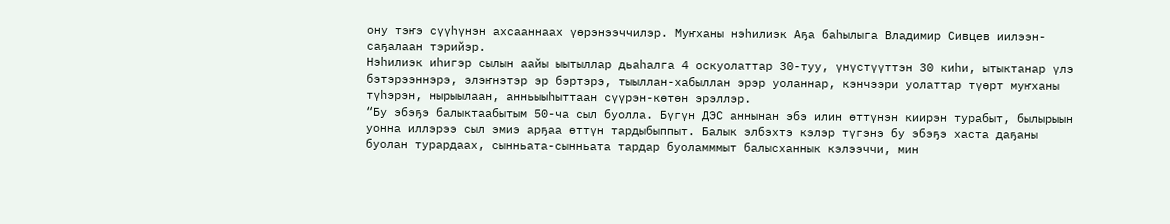ону тэҥэ сүүһүнэн ахсааннаах үөрэнээччилэр. Муҥханы нэһилиэк Аҕа баһылыга Владимир Сивцев иилээн-саҕалаан тэрийэр.
Нэһилиэк иһигэр сылын аайы ыытыллар дьаһалга 4 оскуолаттар 30-туу, үнүстүүттэн 30 киһи, ытыктанар үлэ бэтэрээннэрэ, элэҥнэтэр эр бэртэрэ, тыыллан-хабыллан эрэр уоланнар, кэнчээри уолаттар түөрт муҥханы түһэрэн, нырыылаан, анньыыһыттаан сүүрэн-көтөн эрэллэр.
“Бу эбэҕэ балыктаабытым 50-ча сыл буолла. Бүгүн ДЭС аннынан эбэ илин өттүнэн киирэн турабыт, былырыын уонна иллэрээ сыл эмиэ арҕаа өттүн тардыбыппыт. Балык элбэхтэ кэлэр түгэнэ бу эбэҕэ хаста даҕаны буолан турардаах, сынньата-сынньата тардар буоламммыт балысханнык кэлээччи, мин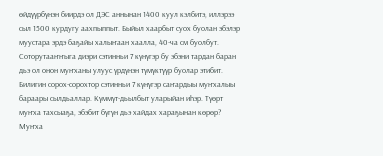өйдүүрбүнэн биирдэ ол ДЭС аннынан 1400 куул кэлбитэ, иллэрээ сыл 1500 курдугу аахпыппыт. Быйыл хаарбыт суох буолан эбэлэр муустара эрдэ баҕайы халыҥаан хаалла, 40-ча см буолбут. Соторутааҥҥыга диэри сэтинньи 7 күнүгэр бу эбэни тардан баран дьэ ол онон муҥханы улуус үрдүнэн түмүктүүр буолар этибит. Билигин сорох-сорохтор сэтинньи 7 күнүгэр саҥардыы муҥхалыы бараары сылдьаллар. Күммүт-дьылбыт уларыйан иһэр. Түөрт муҥха тахсыаҕа, эбэбит бүгүн дьэ хайдах хараҕынан көрөр? Муҥха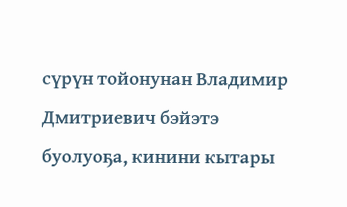сүрүн тойонунан Владимир Дмитриевич бэйэтэ буолуоҕа, кинини кытары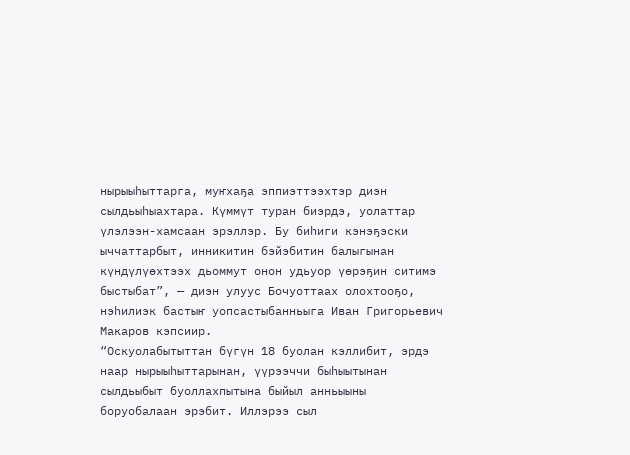нырыыһыттарга, муҥхаҕа эппиэттээхтэр диэн сылдьыһыахтара. Күммүт туран биэрдэ, уолаттар үлэлээн-хамсаан эрэллэр. Бу биһиги кэнэҕэски ыччаттарбыт, инникитин бэйэбитин балыгынан күндүлүөхтээх дьоммут онон удьуор үөрэҕин ситимэ быстыбат”, — диэн улуус Бочуоттаах олохтооҕо, нэһилиэк бастыҥ уопсастыбанньыга Иван Григорьевич Макаров кэпсиир.
“Оскуолабытыттан бүгүн 18 буолан кэллибит, эрдэ наар нырыыһыттарынан, үүрээччи быһыытынан сылдьыбыт буоллахпытына быйыл анньыыны боруобалаан эрэбит. Иллэрээ сыл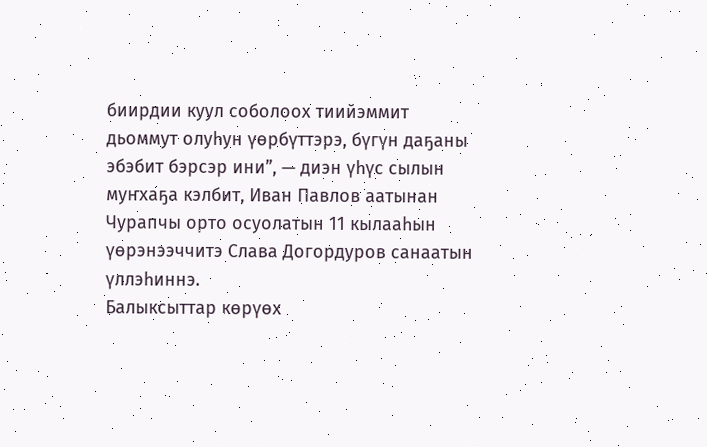биирдии куул соболоох тиийэммит дьоммут олуһун үөрбүттэрэ, бүгүн даҕаны эбэбит бэрсэр ини”, — диэн үһүс сылын муҥхаҕа кэлбит, Иван Павлов аатынан Чурапчы орто осуолатын 11 кылааһын үөрэнээччитэ Слава Догордуров санаатын үллэһиннэ.
Балыксыттар көрүөх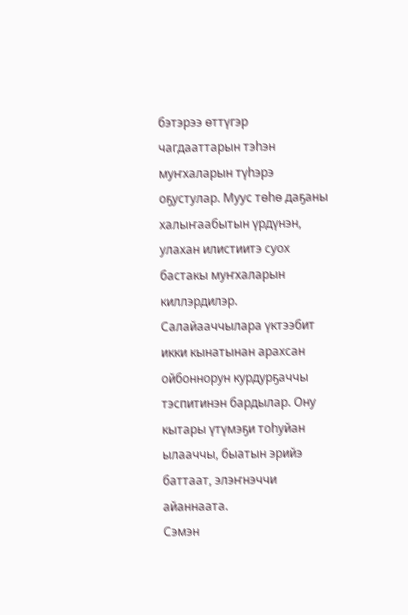бэтэрээ өттүгэр чагдааттарын тэһэн муҥхаларын түһэрэ оҕустулар. Муус төһө даҕаны халыҥаабытын үрдүнэн, улахан илистиитэ суох бастакы муҥхаларын киллэрдилэр. Салайааччылара үктээбит икки кынатынан арахсан ойбоннорун курдурҕаччы тэспитинэн бардылар. Ону кытары үтүмэҕи тоһуйан ылааччы, быатын эрийэ баттаат, элэҥнэччи айаннаата.
Сэмэн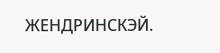ЖЕНДРИНСКЭЙ.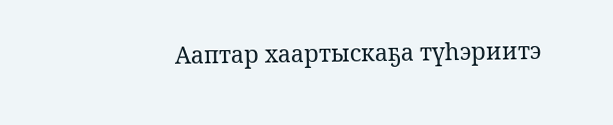Ааптар хаартыскаҕа түһэриитэ